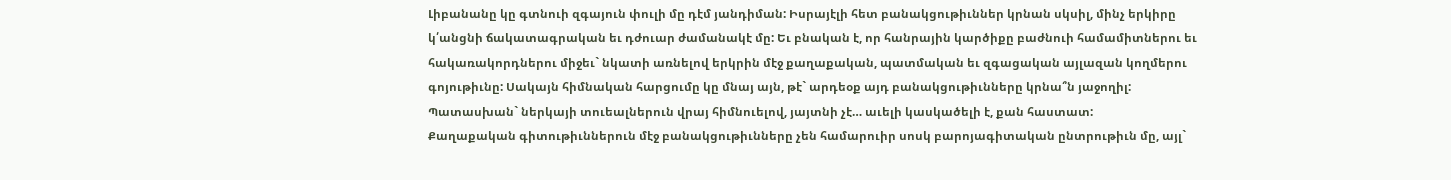Լիբանանը կը գտնուի զգայուն փուլի մը դէմ յանդիման: Իսրայէլի հետ բանակցութիւններ կրնան սկսիլ, մինչ երկիրը կ՛անցնի ճակատագրական եւ դժուար ժամանակէ մը: Եւ բնական է, որ հանրային կարծիքը բաժնուի համամիտներու եւ հակառակորդներու միջեւ` նկատի առնելով երկրին մէջ քաղաքական, պատմական եւ զգացական այլազան կողմերու գոյութիւնը: Սակայն հիմնական հարցումը կը մնայ այն, թէ` արդեօք այդ բանակցութիւնները կրնա՞ն յաջողիլ: Պատասխան` ներկայի տուեալներուն վրայ հիմնուելով, յայտնի չէ… աւելի կասկածելի է, քան հաստատ:
Քաղաքական գիտութիւններուն մէջ բանակցութիւնները չեն համարուիր սոսկ բարոյագիտական ընտրութիւն մը, այլ`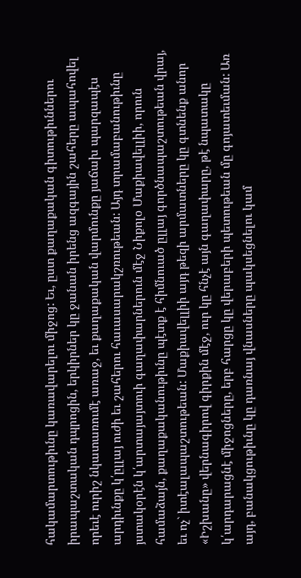հակամարտութիւնը կառավարելու միջոց: Եւ, ըստ քաղաքական գիտութիւններու իրապաշտական դպրոցին, երկիրներ կը ջանան իրենց ազգային շահերը ապահովել որեւէ ուրիշ նկատառումէ առաջ, եւ քաղաքական վարմունքը յաճախ պարզապէս արդիւնքը կ՛ըլլայ ուժի եւ շահերու հաւասարակշռութեան: Այդ տրամաբանութիւնը յստակօրէն կ՛արտայայտուի գաղափարներուն մէջ Նիքոլօ Մաքիավելլիի, որուն համաձայն, քաղաքականութիւնը պէտք է հիմնուած ըլլայ գործնապաշտութեան վրայ, եւ ոչ` իտէալապաշտութեան: Մաքիավելլիի այդ թեզի արմատները կը գտնենք անոր «Իշխանը» վերնագիրով գիրքին մէջ, ուր կը հնչէ այն գաղափարը, թէ նպատակը կ՛արդարացնէ միջոցները, երբ հարցը կը վերաբերի պետութեան մը գոյատեւման: Առ այդ, բանակցութիւնը կը դառնայ վնասները պակսեցնելու կամ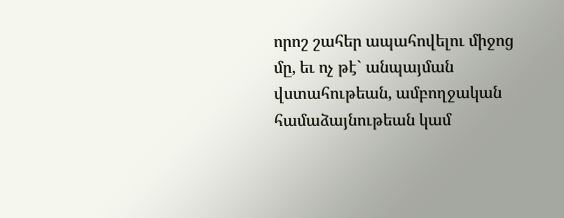որոշ շահեր ապահովելու միջոց մը, եւ ոչ թէ` անպայման վստահութեան, ամբողջական համաձայնութեան կամ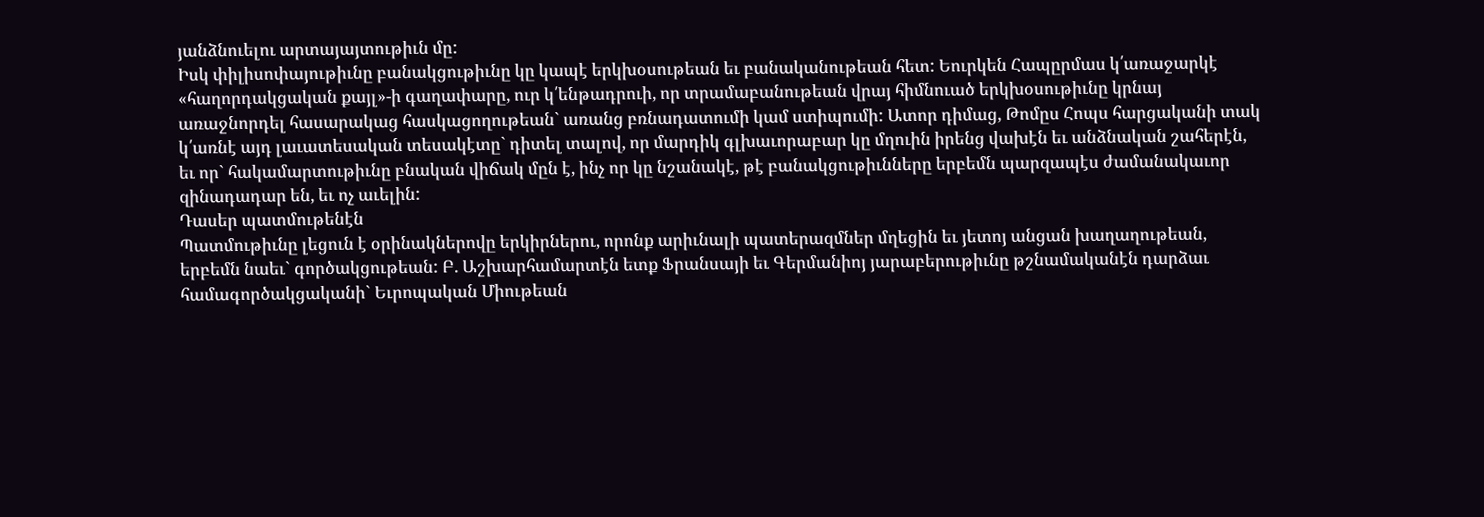յանձնուելու արտայայտութիւն մը:
Իսկ փիլիսոփայութիւնը բանակցութիւնը կը կապէ երկխօսութեան եւ բանականութեան հետ: Եուրկեն Հապըրմաս կ՛առաջարկէ «հաղորդակցական քայլ»-ի գաղափարը, ուր կ՛ենթադրուի, որ տրամաբանութեան վրայ հիմնուած երկխօսութիւնը կրնայ առաջնորդել հասարակաց հասկացողութեան` առանց բռնադատումի կամ ստիպումի: Ատոր դիմաց, Թոմըս Հոպս հարցականի տակ կ՛առնէ այդ լաւատեսական տեսակէտը` դիտել տալով, որ մարդիկ գլխաւորաբար կը մղուին իրենց վախէն եւ անձնական շահերէն, եւ որ` հակամարտութիւնը բնական վիճակ մըն է, ինչ որ կը նշանակէ, թէ բանակցութիւնները երբեմն պարզապէս ժամանակաւոր զինադադար են, եւ ոչ աւելին:
Դասեր պատմութենէն
Պատմութիւնը լեցուն է օրինակներովը երկիրներու, որոնք արիւնալի պատերազմներ մղեցին եւ յետոյ անցան խաղաղութեան, երբեմն նաեւ` գործակցութեան: Բ. Աշխարհամարտէն ետք Ֆրանսայի եւ Գերմանիոյ յարաբերութիւնը թշնամականէն դարձաւ համագործակցականի` Եւրոպական Միութեան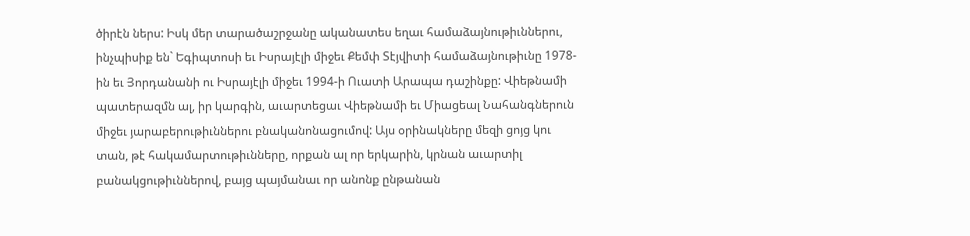ծիրէն ներս: Իսկ մեր տարածաշրջանը ականատես եղաւ համաձայնութիւններու, ինչպիսիք են` Եգիպտոսի եւ Իսրայէլի միջեւ Քեմփ Տէյվիտի համաձայնութիւնը 1978-ին եւ Յորդանանի ու Իսրայէլի միջեւ 1994-ի Ուատի Արապա դաշինքը: Վիեթնամի պատերազմն ալ, իր կարգին, աւարտեցաւ Վիեթնամի եւ Միացեալ Նահանգներուն միջեւ յարաբերութիւններու բնականոնացումով: Այս օրինակները մեզի ցոյց կու տան, թէ հակամարտութիւնները, որքան ալ որ երկարին, կրնան աւարտիլ բանակցութիւններով, բայց պայմանաւ որ անոնք ընթանան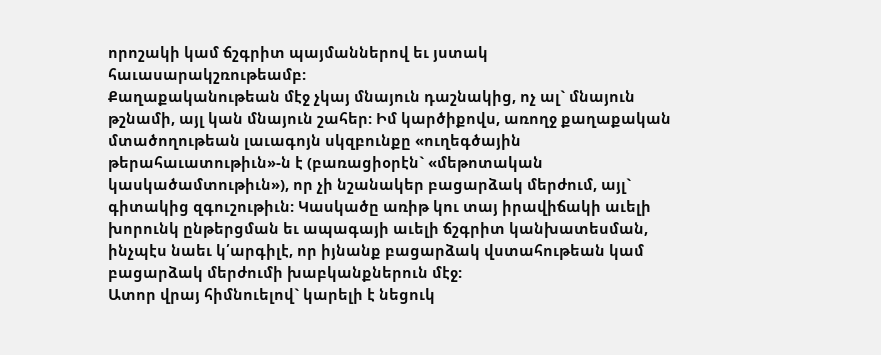որոշակի կամ ճշգրիտ պայմաններով եւ յստակ հաւասարակշռութեամբ:
Քաղաքականութեան մէջ չկայ մնայուն դաշնակից, ոչ ալ` մնայուն թշնամի, այլ կան մնայուն շահեր: Իմ կարծիքովս, առողջ քաղաքական մտածողութեան լաւագոյն սկզբունքը «ուղեգծային թերահաւատութիւն»-ն է (բառացիօրէն` «մեթոտական կասկածամտութիւն»), որ չի նշանակեր բացարձակ մերժում, այլ` գիտակից զգուշութիւն: Կասկածը առիթ կու տայ իրավիճակի աւելի խորունկ ընթերցման եւ ապագայի աւելի ճշգրիտ կանխատեսման, ինչպէս նաեւ կ՛արգիլէ, որ իյնանք բացարձակ վստահութեան կամ բացարձակ մերժումի խաբկանքներուն մէջ:
Ատոր վրայ հիմնուելով` կարելի է նեցուկ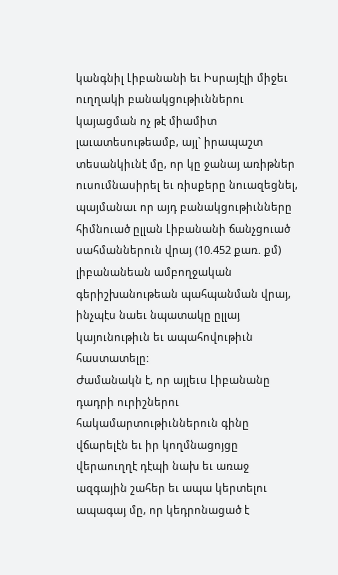կանգնիլ Լիբանանի եւ Իսրայէլի միջեւ ուղղակի բանակցութիւններու կայացման ոչ թէ միամիտ լաւատեսութեամբ, այլ` իրապաշտ տեսանկիւնէ մը, որ կը ջանայ առիթներ ուսումնասիրել եւ ռիսքերը նուազեցնել, պայմանաւ որ այդ բանակցութիւնները հիմնուած ըլլան Լիբանանի ճանչցուած սահմաններուն վրայ (10.452 քառ. քմ) լիբանանեան ամբողջական գերիշխանութեան պահպանման վրայ, ինչպէս նաեւ նպատակը ըլլայ կայունութիւն եւ ապահովութիւն հաստատելը:
Ժամանակն է, որ այլեւս Լիբանանը դադրի ուրիշներու հակամարտութիւններուն գինը վճարելէն եւ իր կողմնացոյցը վերաուղղէ դէպի նախ եւ առաջ ազգային շահեր եւ ապա կերտելու ապագայ մը, որ կեդրոնացած է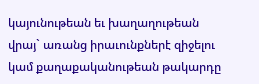կայունութեան եւ խաղաղութեան վրայ` առանց իրաւունքներէ զիջելու կամ քաղաքականութեան թակարդը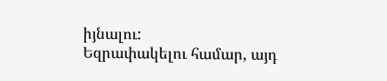իյնալու:
Եզրափակելու համար, այդ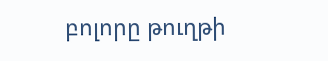բոլորը թուղթի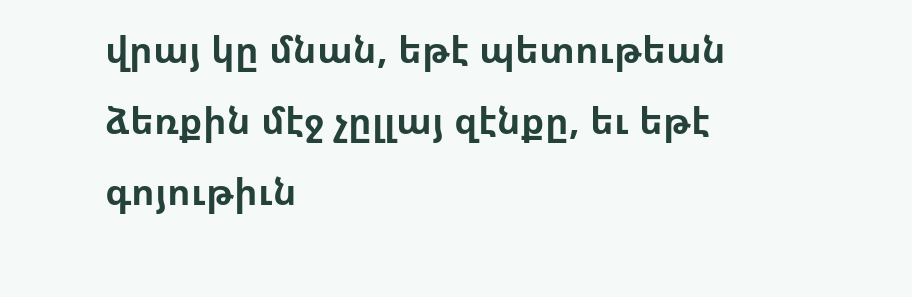վրայ կը մնան, եթէ պետութեան ձեռքին մէջ չըլլայ զէնքը, եւ եթէ գոյութիւն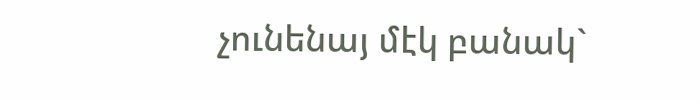չունենայ մէկ բանակ`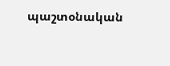պաշտօնական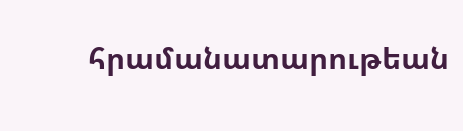հրամանատարութեան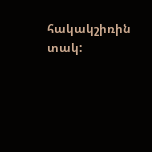հակակշիռին տակ: